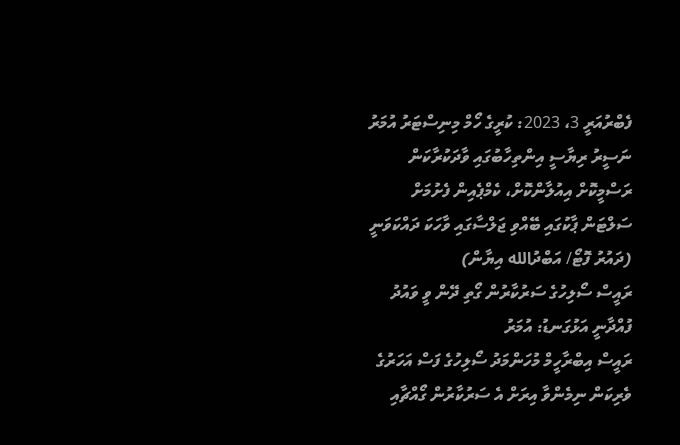ފެބްރުއަރީ 3، 2023: ކުރީގެ ހޯމް މިނިސްޓަރު އުމަރު ނަސީރު ރިޔާސީ އިންތިހާބުގައި ވާދަކުރާކަން ރަސްމީކޮށް އިއުލާންކޮށް، ކެމްޕެއިން ފެށުމަށް ސަލްޓަން ޕާކުގައި ބޭއްވި ޖަލްސާގައި ވާހަކަ ދައްކަވަނީ (ދައުރު ފޮޓޯ/ އަބްދުالله އިޔާން)
ރައީސް ސޯލިހުގެ ސަރުކާރުން ގޯތި ދޭން ވީ ވައުދު ފުއްދާނީ އަޅުގަނޑު: އުމަރު
ރައީސް އިބްރާހީމް މުހަންމަދު ސޯލިހުގެ ފަސް އަހަރުގެ ވެރިކަން ނިމެންވާ އިރަށް އެ ސަރުކާރުން ގޯއްޗާއި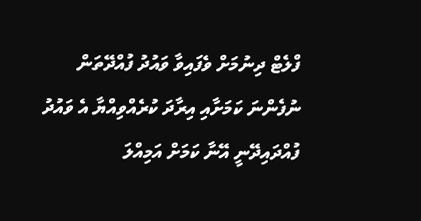ފްލެޓް ދިނުމަށް ވެފައިވާ ވައުދު ފުއްދޭތަން ނުފެންނަ ކަމަށާއި އިރާދަ ކުރެއްވިއްޔާ އެ ވައުދު ފުއްދައިދޭނީ އޭނާ ކަމަށް އަމިއްލަ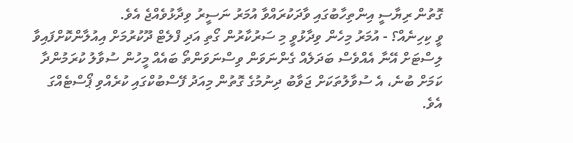ގޮތުން ރިޔާސީ އިންތިހާބުގައި ވާދަކުރައްވާ އުމަރު ނަސީރު ވިދާޅުވެއްޖެ އެވެ.
ވީ ކިހިނެއް؟ - އުމަރު މިހެން ވިދާޅުވީ މި ސަރުކާރުން ގޯތި އަދި ފްލެޓް ދޫކުރުމަށް އިއުލާންކޮށްފައިވާ ލިސްޓަށް އޭނާ އެއްވެސް ބަދަލެއް ގެންނަވަން ވިސްނަވަންތޯ ބައެއް މީހުން ސުވާލު ކުރަމުންދާ ކަމަށް ބުނެ، އެ ސުވާލުތަކަށް ޖަވާބު ދިނުމުގެ ގޮތުން މިއަދު ފޭސްބުކްގައި ކުރެއްވި ޕޯސްޓެއްގަ އެވެ.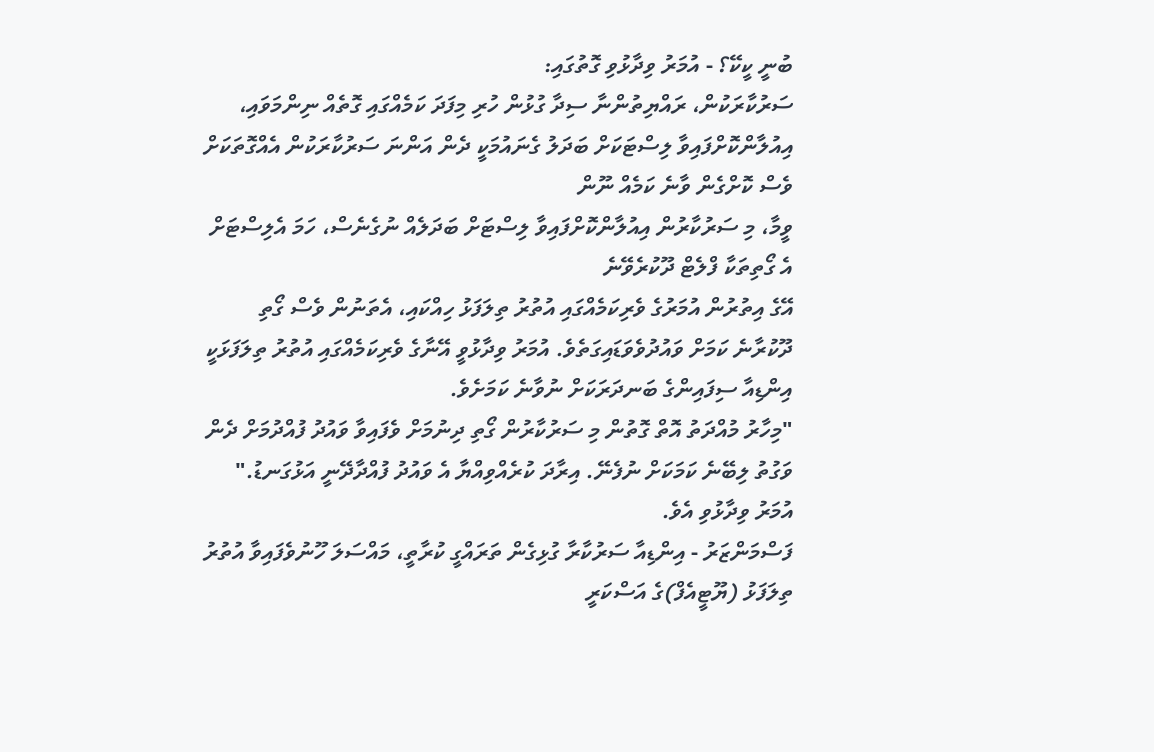ބުނީ ކީކޭ؟ - އުމަރު ވިދާޅުވި ގޮތުގައި:
ސަރުކާރަކުން، ރައްޔިތުންނާ ސިދާ ގުޅުން ހުރި މިފަދަ ކަމެއްގައި ގޮތެއް ނިންމަވައި، އިއުލާންކޮށްފައިވާ ލިސްޓަކަށް ބަދަލު ގެނައުމަކީ ދެން އަންނަ ސަރުކާރަކުން އެއްގޮތަކަށް ވެސް ކޮށްގެން ވާނެ ކަމެއް ނޫން
ވީމާ، މި ސަރުކާރުން އިއުލާންކޮށްފައިވާ ލިސްޓަށް ބަދަލެއް ނުގެނެސް، ހަމަ އެލިސްޓަށް އެ ގޯތިތަކާ ފްލެޓް ދޫކުރެވޭނެ
އޭގެ އިތުރުން އުމަރުގެ ވެރިކަމެއްގައި އުތުރު ތިލަފަޅު ހިއްކައި، އެތަނުން ވެސް ގޯތި ދޫކުރާނެ ކަމަށް ވައުދުވެވަޑައިގަތެވެ. އުމަރު ވިދާޅުވީ އޭނާގެ ވެރިކަމެއްގައި އުތުރު ތިލަފަޅަކީ އިންޑިއާ ސިފައިންގެ ބަނދަރަކަށް ނުވާނެ ކަމަށެވެ.
"މިހާރު މުއްދަތު އޮތް ގޮތުން މި ސަރުކާރުން ގޯތި ދިނުމަށް ވެފައިވާ ވައުދު ފުއްދުމަށް ދެން ވަގުތު ލިބޭނެ ކަމަކަށް ނުފެނޭ. އިރާދަ ކުރެއްވިއްޔާ އެ ވައުދު ފުއްދާދޭނީ އަޅުގަނޑު." އުމަރު ވިދާޅުވި އެވެ.
ފަސްމަންޒަރު - އިންޑިއާ ސަރުކާރާ ގުޅިގެން ތަރައްގީ ކުރާތީ، މައްސަލަ ހޫނުވެފައިވާ އުތުރު ތިލަފަޅު (ޔޫޓީއެފް)ގެ އަސްކަރީ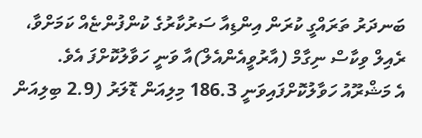ބަނދަރު ތަރައްގީ ކުރަން އިންޑިއާ ސަރުކާރުގެ ކުންފުންޏެއް ކަމަށްވާ، ރެއިލް ވިކާސް ނިގާމް (އާރުވީއެންއެލް)އާ ވަނީ ހަވާލުކޮށްފަ އެވެ.
އެ މަޝްރޫއު ހަވާލުކޮށްފައިވަނީ 186.3 މިލިއަން ޑޮލަރު (2.9 ބިލިއަން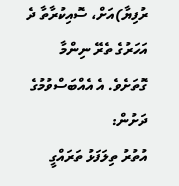ރުފިޔާ)އަށް، ސޮއިކުރާތާ ދެ އަހަރުގެ ތެރޭ ނިންމާ ގޮތަށެވެ. އެ އެއްބަސްވުމުގެ ދަށުން:
އުތުރު ތިލަފަޅު ތަރައްގީ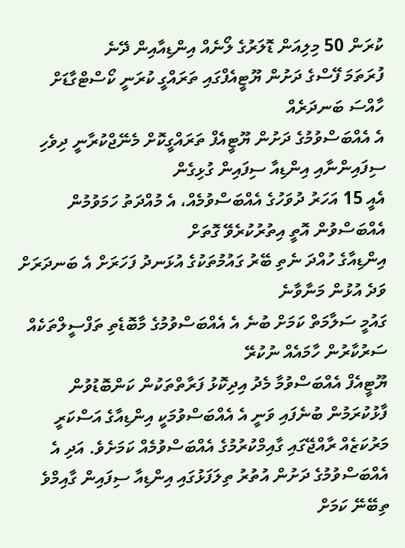ކުރަން 50 މިލިއަން ޑޮލަރުގެ ލޯނެއް އިންޑިއާއިން ދޭނެ
ފުރަތަމަ ފޭސްގެ ދަށުން ޔޫޓީއެފްގައި ތަރައްގީ ކުރަނީ ކޯސްޓްގާޑަށް ހާއްސަ ބަނދަރެއް
އެ އެއްބަސްވުމުގެ ދަށުން ޔޫޓީއެފް ތަރައްގީކޮށް މެނޭޖްކުރާނީ ދިވެހި ސިފައިންނާއި އިންޑިއާ ސިފައިން ގުޅިގެން
އެއީ 15 އަހަރު ދުވަހުގެ އެއްބަސްވުމެއް، އެ މުއްދަތު ހަމަވުމުން އެއްބަސްވުން އޮތީ އިތުރުކުރެވޭ ގޮތަށް
އިންޑިއާގެ ހުއްދަ ނެތި ބޭރު ގައުމުތަކުގެ އުޅަނދު ފަހަރަށް އެ ބަނދަރަށް ވަދެ އުޅުން މަނާވާނެ
ގައުމީ ސަލާމަތް ކަމަށް ބުނެ އެ އެއްބަސްވުމުގެ މާބޮޑެތި ތަފްސީލްތަކެއް ސަރުކާރުން ހާމައެއް ނުކުރޭ
ޔޫޓީއެފް އެއްބަސްވުމާ މެދު އިދިކޮޅު ފަރާތްތަކުން ކަންބޮޑުވުން ފާޅުކުރަމުން ބުނެފައި ވަނީ އެ އެއްބަސްވުމަކީ އިންޑިއާގެ އަސްކަރީ މަރުކަޒެއް ރާއްޖޭގައި ގާއިމްކުރުމުގެ އެއްބަސްވުމެއް ކަމަށެވެ. އަދި އެ އެއްބަސްވުމުގެ ދަށުން އުތުރު ތިލަފަޅުގައި އިންޑިއާ ސިފައިން ގާއިމްވެ ތިބޭނޭ ކަމަށް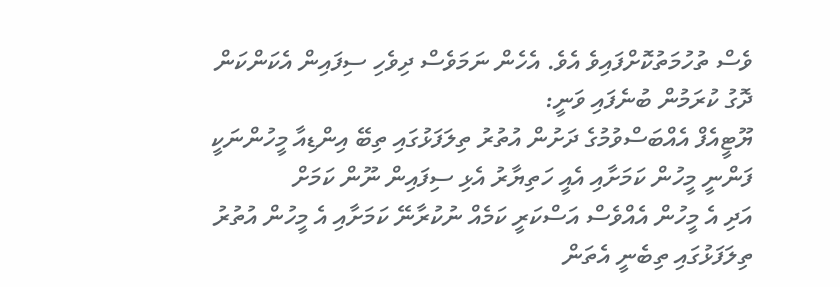ވެސް ތުހުމަތުކޮށްފައިވެ އެވެ. އެހެން ނަމަވެސް ދިވެހި ސިފައިން އެކަންކަން ދޮގު ކުރަމުން ބުނެފައި ވަނީ:
ޔޫޓީއެފް އެއްބަސްވުމުގެ ދަށުން އުތުރު ތިލަފަޅުގައި ތިބޭ އިންޑިއާ މީހުންނަކީ ފަންނީ މީހުން ކަމަށާއި އެއީ ހަތިޔާރު އެޅި ސިފައިން ނޫން ކަމަށް
އަދި އެ މީހުން އެއްވެސް އަސްކަރީ ކަމެއް ނުކުރާނޭ ކަމަށާއި އެ މީހުން އުތުރު ތިލަފަޅުގައި ތިބެނީ އެތަން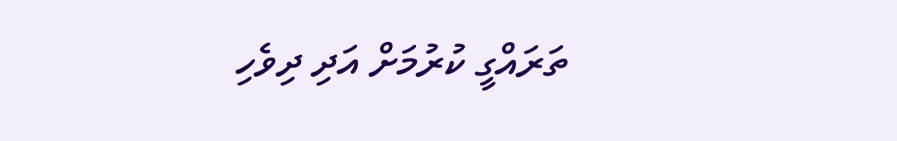ތަރައްގީ ކުރުމަށް އަދި ދިވެހި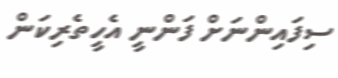ސިފައިންނަށް ފަންނީ އެހީތެރިކަން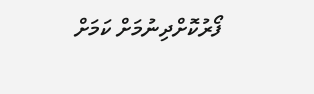ފޯރުކޮށްދިނުމަށް ކަމަށް